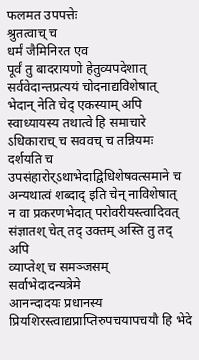फलमत उपपत्तेः
श्रुतत्वाच् च
धर्मं जैमिनिरत एव
पूर्वं तु बादरायणो हेतुव्यपदेशात्
सर्ववेदान्तप्रत्ययं चोदनाद्यविशेषात्
भेदान् नेति चेद् एकस्याम् अपि
स्वाध्यायस्य तथात्वे हि समाचारे ऽधिकाराच् च सववच् च तन्नियमः
दर्शयति च
उपसंहारोर्ऽथाभेदाद्विधिशेषवत्समाने च
अन्यथात्वं शब्दाद् इति चेन् नाविशेषात्
न वा प्रकरणभेदात् परोवरीयस्त्वादिवत्
संज्ञातश् चेत् तद् उक्तम् अस्ति तु तद् अपि
व्याप्तेश् च समञ्जसम्
सर्वाभेदादन्यत्रेमे
आनन्दादयः प्रधानस्य
प्रियशिरस्त्वाद्यप्राप्तिरुपचयापचयौ हि भेदे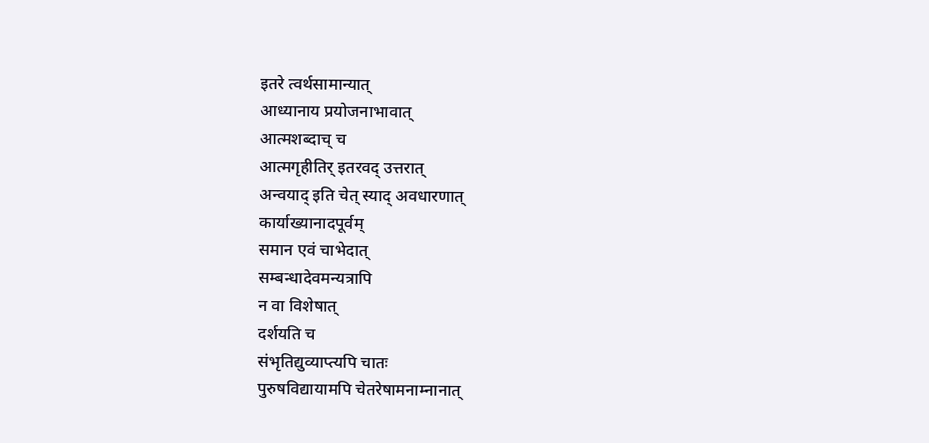इतरे त्वर्थसामान्यात्
आध्यानाय प्रयोजनाभावात्
आत्मशब्दाच् च
आत्मगृहीतिर् इतरवद् उत्तरात्
अन्वयाद् इति चेत् स्याद् अवधारणात्
कार्याख्यानादपूर्वम्
समान एवं चाभेदात्
सम्बन्धादेवमन्यत्रापि
न वा विशेषात्
दर्शयति च
संभृतिद्युव्याप्त्यपि चातः
पुरुषविद्यायामपि चेतरेषामनाम्नानात्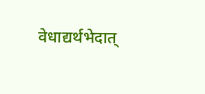वेधाद्यर्थभेदात्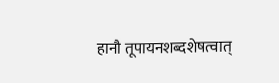हानौ तूपायनशब्दशेषत्वात्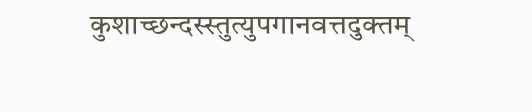कुशाच्छन्दस्स्तुत्युपगानवत्तदुक्तम्